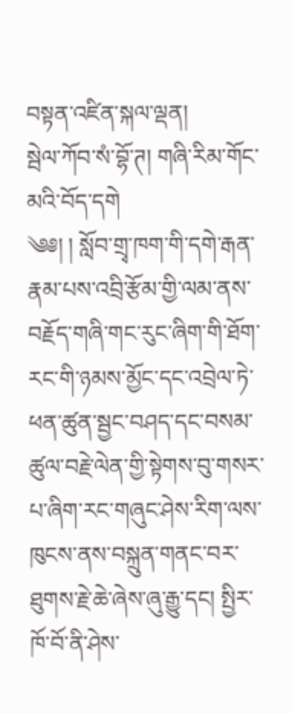བསྟན་འཛིན་སྐལ་ལྡན།
སྦེལ་ཀོབ་སཾ་བྷོ་ཊ། གཞི་རིམ་གོང་མའི་བོད་དགེ
༄༅། ། སློབ་གྲྭ་ཁག་གི་དགེ་རྒན་རྣམ་པས་འབྲི་རྩོམ་གྱི་ལམ་ནས་བརྗོད་གཞི་གང་རུང་ཞིག་གི་ཐོག་རང་གི་ཉམས་མྱོང་དང་འབྲེལ་ཏེ་ཕན་ཚུན་སྦྱང་བཤད་དང་བསམ་ཚུལ་བརྗེ་ལེན་གྱི་སྟེགས་བུ་གསར་པ་ཞིག་རང་གཞུང་ཤེས་རིག་ལས་ཁུངས་ནས་བསྐྲུན་གནང་བར་ཐུགས་རྗེ་ཆེ་ཞེས་ཞུ་རྒྱུ་དང། སྤྱིར་ཁོ་བོ་ནི་ཤེས་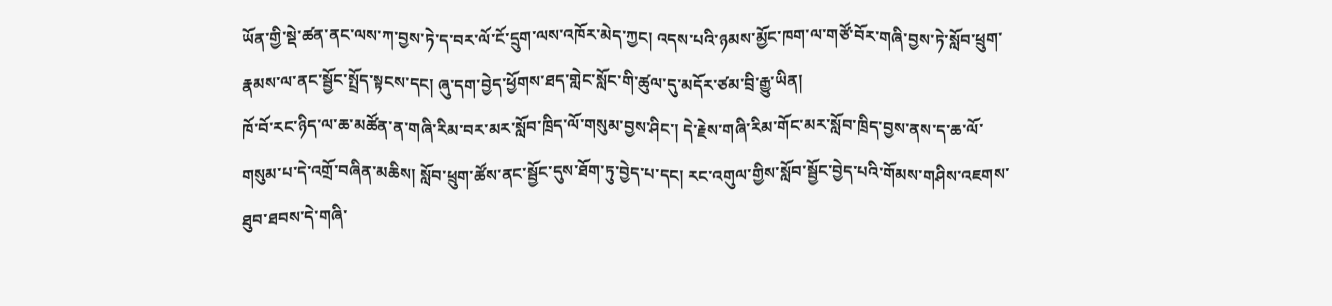ཡོན་གྱི་སྡེ་ཚན་ནང་ལས་ཀ་བྱས་ཏེ་ད་བར་ལོ་ངོ་དྲུག་ལས་འཁོར་མེད་ཀྱང། འདས་པའི་ཉམས་མྱོང་ཁག་ལ་གཙོ་བོར་གཞི་བྱས་ཏེ་སློབ་ཕྲུག་རྣམས་ལ་ནང་སྦྱོང་སྤྲོད་སྟངས་དང། ཞུ་དག་བྱེད་ཕྱོགས་ཐད་གླེང་སློང་གི་ཚུལ་དུ་མདོར་ཙམ་བྲི་རྒྱུ་ཡིན།
ཁོ་བོ་རང་ཉིད་ལ་ཆ་མཚོན་ན་གཞི་རིམ་བར་མར་སློབ་ཁྲིད་ལོ་གསུམ་བྱས་ཤིང་། དེ་རྗེས་གཞི་རིམ་གོང་མར་སློབ་ཁྲིད་བྱས་ནས་ད་ཆ་ལོ་གསུམ་པ་དེ་འགྲོ་བཞིན་མཆིས། སློབ་ཕྲུག་ཚོས་ནང་སྦྱོང་དུས་ཐོག་ཏུ་བྱེད་པ་དང། རང་འགུལ་གྱིས་སློབ་སྦྱོང་བྱེད་པའི་གོམས་གཤིས་འཇགས་ཐུབ་ཐབས་དེ་གཞི་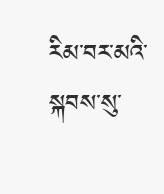རིམ་བར་མའི་སྐབས་སུ་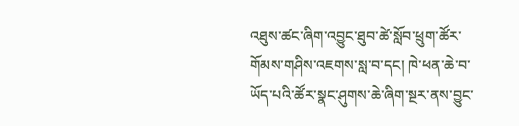འཐུས་ཚང་ཞིག་འབྱུང་ཐུབ་ཚེ་སློབ་ཕྲུག་ཚོར་གོམས་གཤིས་འཇགས་སླ་བ་དང། ཁེ་ཕན་ཆེ་བ་ཡོད་པའི་ཚོར་སྣང་ཤུགས་ཆེ་ཞིག་སྔར་ནས་བྱུང་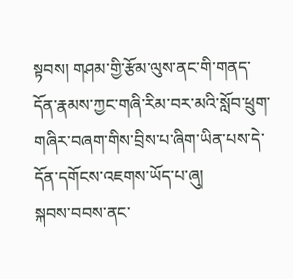སྟབས། གཤམ་གྱི་རྩོམ་ལུས་ནང་གི་གནད་དོན་རྣམས་ཀྱང་གཞི་རིམ་བར་མའི་སློབ་ཕྲུག་གཞིར་བཞག་གིས་བྲིས་པ་ཞིག་ཡིན་པས་དེ་དོན་དགོངས་འཇགས་ཡོད་པ་ཞུ།
སྐབས་བབས་ནང་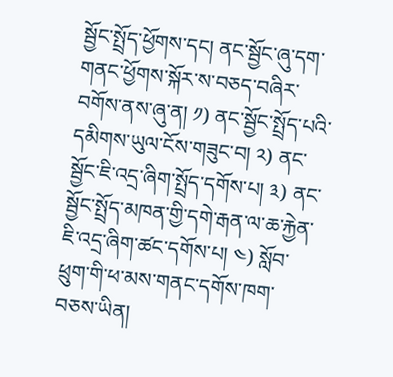སྦྱོང་སྤྲོད་ཕྱོགས་དང། ནང་སྦྱོང་ཞུ་དག་གནང་ཕྱོགས་སྐོར་ས་བཅད་བཞིར་བགོས་ནས་ཞུ་ན། ༡) ནང་སྦྱོང་སྤྲོད་པའི་དམིགས་ཡུལ་ངོས་གཟུང་བ། ༢) ནང་སྦྱོང་ཇི་འདྲ་ཞིག་སྤྲོད་དགོས་པ། ༣) ནང་སྦྱོང་སྤྲོད་མཁན་གྱི་དགེ་རྒན་ལ་ཆ་རྐྱེན་ཇི་འདྲ་ཞིག་ཚང་དགོས་པ། ༤) སློབ་ཕྲུག་གི་ཕ་མས་གནང་དགོས་ཁག་བཅས་ཡིན།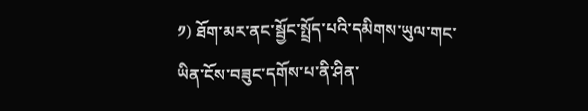༡) ཐོག་མར་ནང་སྦྱོང་སྤྲོད་པའི་དམིགས་ཡུལ་གང་ཡིན་ངོས་བཟུང་དགོས་པ་ནི་ཤིན་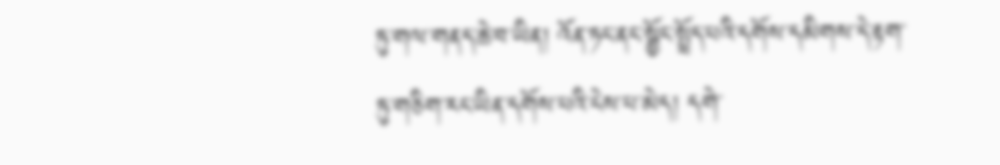ཏུ་གལ་གནད་ཆེ་བ་ཡིན། འོན་ཏང་ནང་སྦྱོང་སྤྲོད་པའི་དགོས་དམིགས་དེ་རྟག་ཏུ་གཅིག་རང་ཡིན་དགོས་པའི་ངེས་པ་མེད། དགེ་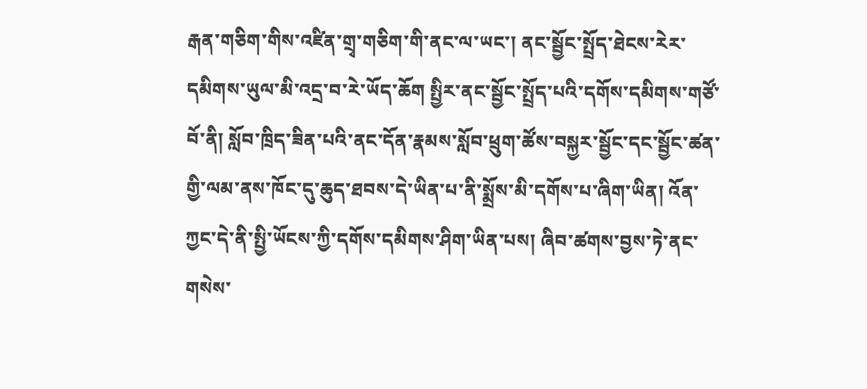རྒན་གཅིག་གིས་འཛིན་གྲྭ་གཅིག་གི་ནང་ལ་ཡང་། ནང་སྦྱོང་སྤྲོད་ཐེངས་རེར་དམིགས་ཡུལ་མི་འདྲ་བ་རེ་ཡོད་ཆོག སྤྱིར་ནང་སྦྱོང་སྤྲོད་པའི་དགོས་དམིགས་གཙོ་བོ་ནི། སློབ་ཁྲིད་ཟིན་པའི་ནང་དོན་རྣམས་སློབ་ཕྲུག་ཚོས་བསྐྱར་སྦྱོང་དང་སྦྱོང་ཚན་གྱི་ལམ་ནས་ཁོང་དུ་ཆུད་ཐབས་དེ་ཡིན་པ་ནི་སྨྲོས་མི་དགོས་པ་ཞིག་ཡིན། འོན་ཀྱང་དེ་ནི་སྤྱི་ཡོངས་ཀྱི་དགོས་དམིགས་ཤིག་ཡིན་པས། ཞིབ་ཚགས་བྱས་ཏེ་ནང་གསེས་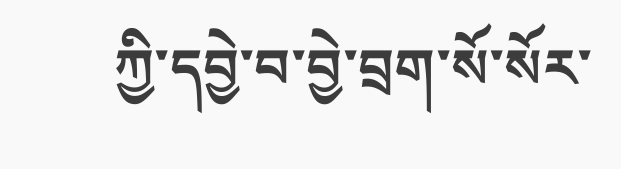ཀྱི་དབྱེ་བ་བྱེ་བྲག་སོ་སོར་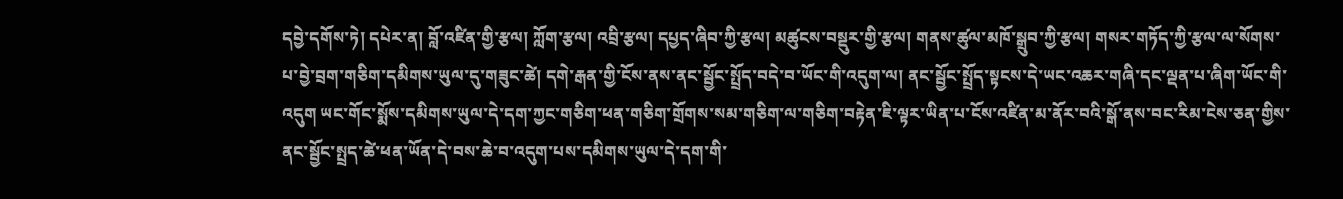དབྱེ་དགོས་ཏེ། དཔེར་ན། བློ་འཛིན་གྱི་རྩལ། ཀློག་རྩལ། འབྲི་རྩལ། དཔྱད་ཞིབ་ཀྱི་རྩལ། མཚུངས་བསྡུར་གྱི་རྩལ། གནས་ཚུལ་མཁོ་སྒྲུབ་ཀྱི་རྩལ། གསར་གཏོད་ཀྱི་རྩལ་ལ་སོགས་པ་བྱེ་བྲག་གཅིག་དམིགས་ཡུལ་དུ་གཟུང་ཚེ། དགེ་རྒན་གྱི་ངོས་ནས་ནང་སྦྱོང་སྤྲོད་བདེ་བ་ཡོང་གི་འདུག་ལ། ནང་སྦྱོང་སྤྲོད་སྟངས་དེ་ཡང་འཆར་གཞི་དང་ལྡན་པ་ཞིག་ཡོང་གི་འདུག ཡང་གོང་སྨོས་དམིགས་ཡུལ་དེ་དག་ཀྱང་གཅིག་ཕན་གཅིག་གྲོགས་སམ་གཅིག་ལ་གཅིག་བརྟེན་ཇི་ལྟར་ཡིན་པ་ངོས་འཛིན་མ་ནོར་བའི་སྒོ་ནས་བང་རིམ་ངེས་ཅན་གྱིས་ནང་སྦྱོང་སྤྲད་ཚེ་ཕན་ཡོན་དེ་བས་ཆེ་བ་འདུག་པས་དམིགས་ཡུལ་དེ་དག་གི་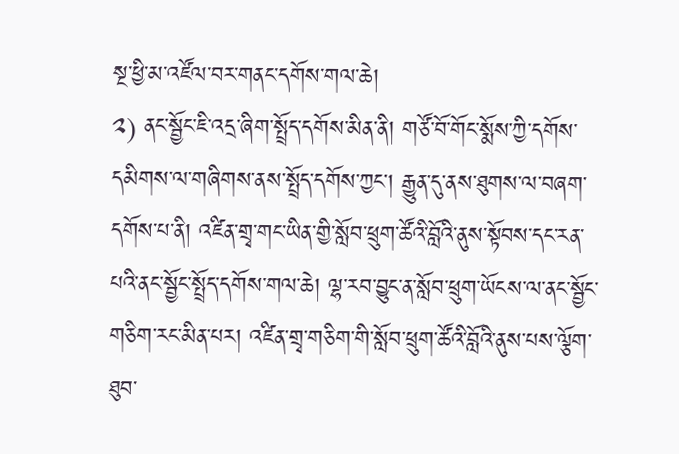སྔ་ཕྱི་མ་འཛོལ་བར་གནང་དགོས་གལ་ཆེ།
༢) ནང་སྦྱོང་ཇི་འདྲ་ཞིག་སྤྲོད་དགོས་མིན་ནི། གཙོ་བོ་གོང་སྨོས་ཀྱི་དགོས་དམིགས་ལ་གཞིགས་ནས་སྤྲོད་དགོས་ཀྱང། རྒྱུན་དུ་ནས་ཐུགས་ལ་བཞག་དགོས་པ་ནི། འཛིན་གྲྭ་གང་ཡིན་གྱི་སློབ་ཕྲུག་ཚོའི་བློའི་ནུས་སྟོབས་དང་རན་པའི་ནང་སྦྱོང་སྤྲོད་དགོས་གལ་ཆེ། ལྷ་རབ་བྱུང་ན་སློབ་ཕྲུག་ཡོངས་ལ་ནང་སྦྱོང་གཅིག་རང་མིན་པར། འཛིན་གྲྭ་གཅིག་གི་སློབ་ཕྲུག་ཚོའི་བློའི་ནུས་པས་ལྕོག་ཐུབ་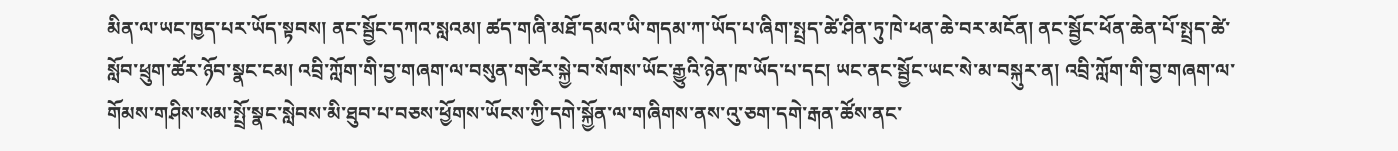མིན་ལ་ཡང་ཁྱད་པར་ཡོད་སྟབས། ནང་སྦྱོང་དཀའ་སླའམ། ཚད་གཞི་མཐོ་དམའ་ཡི་གདམ་ཀ་ཡོད་པ་ཞིག་སྤྲད་ཚེ་ཤིན་ཏུ་ཁེ་ཕན་ཆེ་བར་མངོན། ནང་སྦྱོང་ཕོན་ཆེན་པོ་སྤྲད་ཚེ་སློབ་ཕྲུག་ཚོར་ཉོབ་སྣང་ངམ། འབྲི་ཀློག་གི་བྱ་གཞག་ལ་བསུན་གཙེར་སྐྱེ་བ་སོགས་ཡོང་རྒྱུའི་ཉེན་ཁ་ཡོད་པ་དང། ཡང་ནང་སྦྱོང་ཡང་སེ་མ་བསྐུར་ན། འབྲི་ཀློག་གི་བྱ་གཞག་ལ་གོམས་གཤིས་སམ་སྤྲོ་སྣང་སླེབས་མི་ཐུབ་པ་བཅས་ཕྱོགས་ཡོངས་ཀྱི་དགེ་སྐྱོན་ལ་གཞིགས་ནས་འུ་ཅག་དགེ་རྒན་ཚོས་ནང་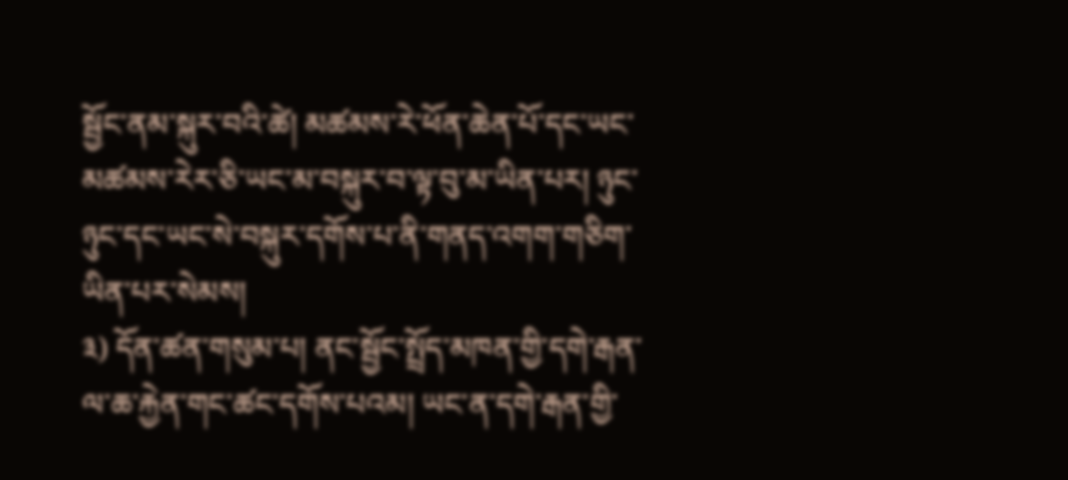སྦྱོང་ནམ་སྐུར་བའི་ཚེ། མཚམས་རེ་ཕོན་ཆེན་པོ་དང་ཡང་མཚམས་རེར་ཅི་ཡང་མ་བསྐུར་བ་ལྟ་བུ་མ་ཡིན་པར། ཉུང་ཉུང་དང་ཡང་སེ་བསྐུར་དགོས་པ་ནི་གནད་འགག་གཅིག་ཡིན་པར་སེམས།
༣) དོན་ཚན་གསུམ་པ། ནང་སྦྱོང་སྤྲོད་མཁན་གྱི་དགེ་རྒན་ལ་ཆ་རྐྱེན་གང་ཚང་དགོས་པའམ། ཡང་ན་དགེ་རྒན་གྱི་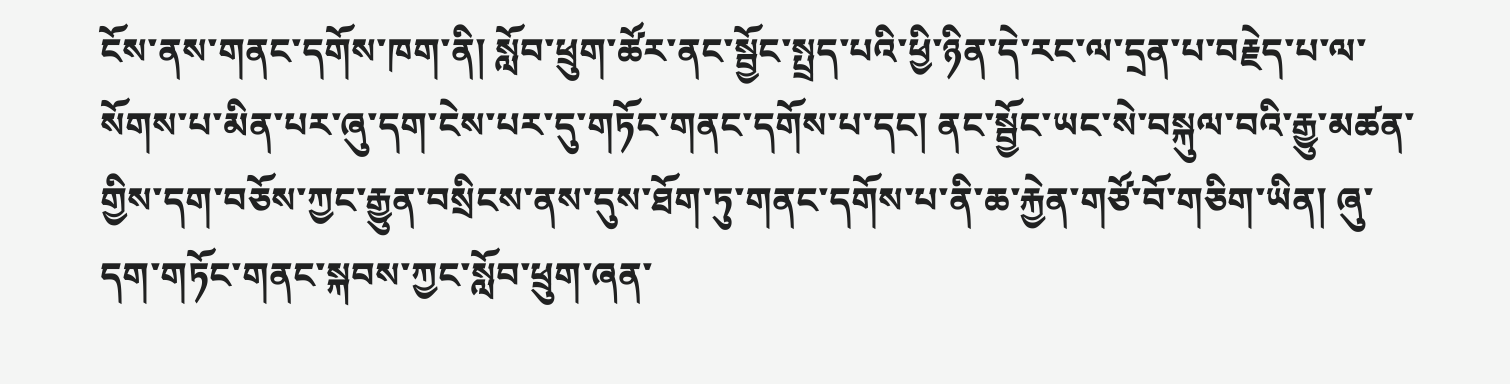ངོས་ནས་གནང་དགོས་ཁག་ནི། སློབ་ཕྲུག་ཚོར་ནང་སྦྱོང་སྤྲད་པའི་ཕྱི་ཉིན་དེ་རང་ལ་དྲན་པ་བརྗེད་པ་ལ་སོགས་པ་མིན་པར་ཞུ་དག་ངེས་པར་དུ་གཏོང་གནང་དགོས་པ་དང། ནང་སྦྱོང་ཡང་སེ་བསྐུལ་བའི་རྒྱུ་མཚན་གྱིས་དག་བཅོས་ཀྱང་རྒྱུན་བསྲིངས་ནས་དུས་ཐོག་ཏུ་གནང་དགོས་པ་ནི་ཆ་རྐྱེན་གཙོ་བོ་གཅིག་ཡིན། ཞུ་དག་གཏོང་གནང་སྐབས་ཀྱང་སློབ་ཕྲུག་ཞན་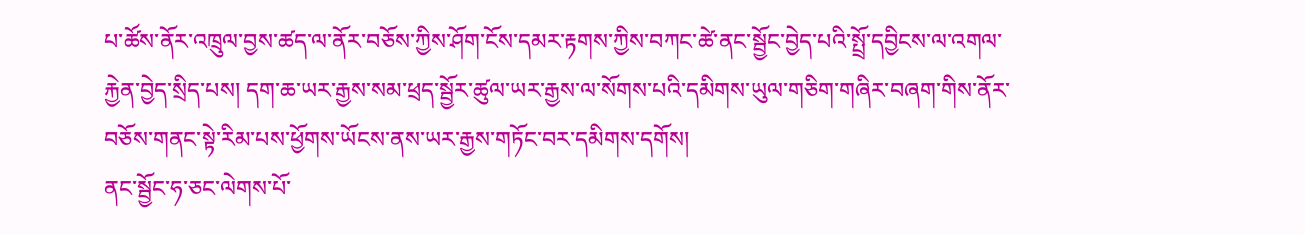པ་ཚོས་ནོར་འཁྲུལ་བྱས་ཚད་ལ་ནོར་བཅོས་ཀྱིས་ཤོག་ངོས་དམར་རྟགས་ཀྱིས་བཀང་ཚེ་ནང་སྦྱོང་བྱེད་པའི་སྤྲོ་དབྱིངས་ལ་འགལ་རྐྱེན་བྱེད་སྲིད་པས། དག་ཆ་ཡར་རྒྱས་སམ་ཕྲད་སྦྱོར་ཚུལ་ཡར་རྒྱས་ལ་སོགས་པའི་དམིགས་ཡུལ་གཅིག་གཞིར་བཞག་གིས་ནོར་བཅོས་གནང་སྟེ་རིམ་པས་ཕྱོགས་ཡོངས་ནས་ཡར་རྒྱས་གཏོང་བར་དམིགས་དགོས།
ནང་སྦྱོང་ཧ་ཅང་ལེགས་པོ་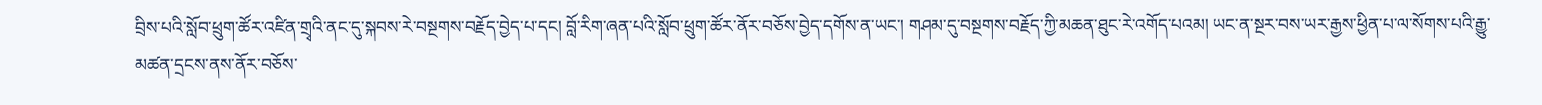བྲིས་པའི་སློབ་ཕྲུག་ཚོར་འཛིན་གྲྭའི་ནང་དུ་སྐབས་རེ་བསྔགས་བརྗོད་བྱེད་པ་དང། བློ་རིག་ཞན་པའི་སློབ་ཕྲུག་ཚོར་ནོར་བཅོས་བྱེད་དགོས་ན་ཡང་། གཤམ་དུ་བསྔགས་བརྗོད་ཀྱི་མཆན་ཐུང་རེ་འགོད་པའམ། ཡང་ན་སྔར་བས་ཡར་རྒྱས་ཕྱིན་པ་ལ་སོགས་པའི་རྒྱུ་མཚན་དྲངས་ནས་ནོར་བཅོས་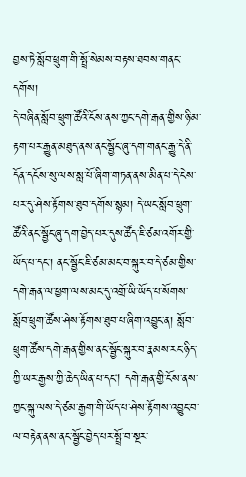བྱས་ཏེ་སློབ་ཕྲུག་གི་སྤྲོ་སེམས་བརྟས་ཐབས་གནང་དགོས།
དེ་བཞིན་སློབ་ཕྲུག་ཚོའི་ངོས་ནས་ཀྱང་དགེ་རྒན་གྱིས་ཉི་མ་རྟག་པར་རྒྱུན་མཐུད་ནས་ནང་སྦྱོང་ཞུ་དག་གནང་རྒྱུ་དེ་ནི་དོན་དངོས་སུ་ལས་སླ་པོ་ཞིག་གཏན་ནས་མིན་པ་དེ་ངེས་པར་དུ་ཤེས་རྟོགས་ཐུབ་དགོས་སྙམ། དེ་ཡང་སློབ་ཕྲུག་ཚོའི་ནང་སྦྱོང་ཞུ་དག་བྱེད་པར་དུས་ཚོད་ཇི་ཙམ་འགོར་གྱི་ཡོད་པ་དང་། ནང་སྦྱོང་ཇི་ཙམ་མང་བ་སྐུར་བ་དེ་ཙམ་གྱིས་དགེ་རྒན་ལ་ཕྱག་ལས་མང་དུ་འགྲོ་ཡི་ཡོད་པ་སོགས་སློབ་ཕྲུག་ཚོས་ཤེས་རྟོགས་ཐུབ་པ་ཞིག་འབྱུང་ན། སློབ་ཕྲུག་ཚོས་དགེ་རྒན་གྱིས་ནང་སྦྱོང་སྐུར་བ་རྣམས་རང་ཉིད་ཀྱི་ཡར་རྒྱས་ཀྱི་ཆེད་ཡིན་པ་དང། དགེ་རྒན་གྱི་ངོས་ནས་ཀྱང་སྐུ་ལས་དེ་ཙམ་རྒྱག་གི་ཡོད་པ་ཤེས་རྟོགས་འབྱུང་བ་ལ་བརྟེན་ནས་ནང་སྦྱོང་བྱེད་པར་སྤྲོ་བ་སྔར་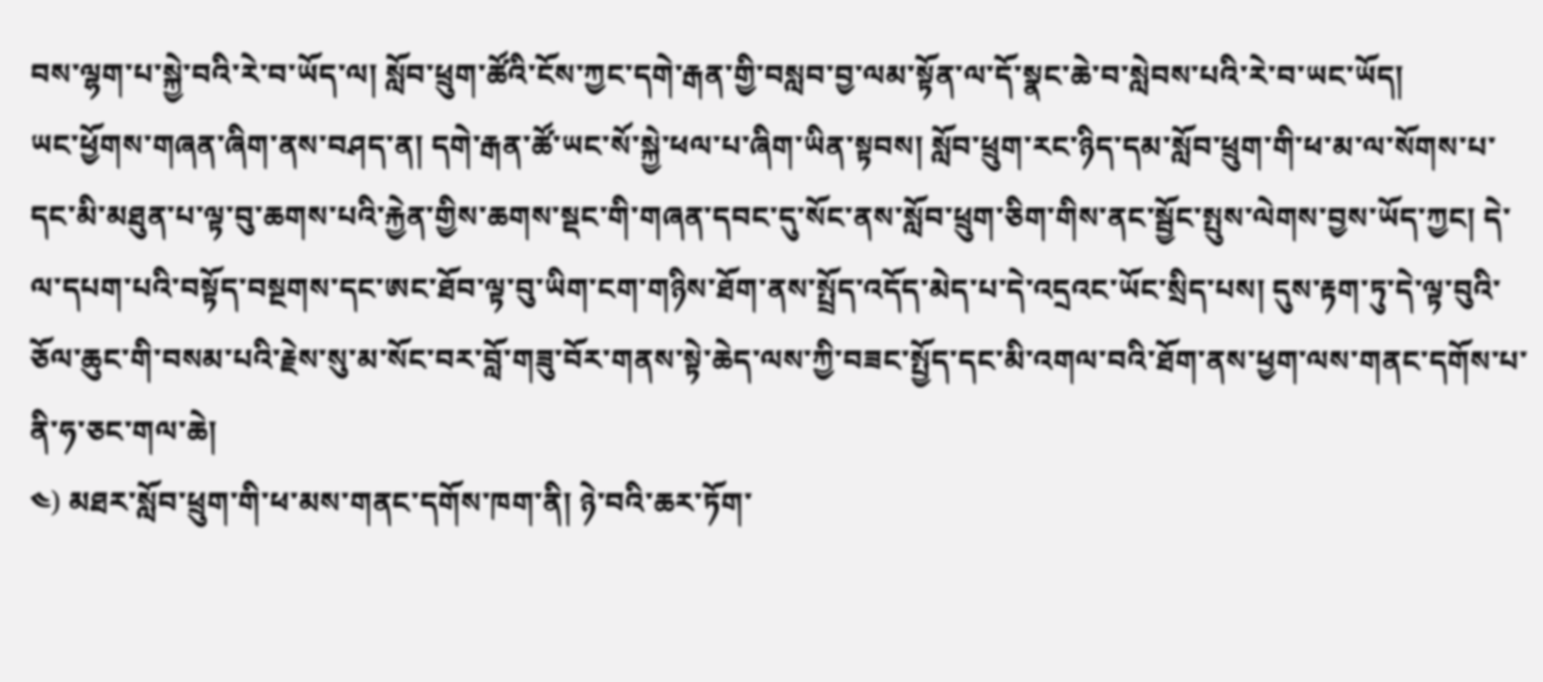བས་ལྷག་པ་སྐྱེ་བའི་རེ་བ་ཡོད་ལ། སློབ་ཕྲུག་ཚོའི་ངོས་ཀྱང་དགེ་རྒན་གྱི་བསླབ་བྱ་ལམ་སྟོན་ལ་དོ་སྣང་ཆེ་བ་སླེབས་པའི་རེ་བ་ཡང་ཡོད།
ཡང་ཕྱོགས་གཞན་ཞིག་ནས་བཤད་ན། དགེ་རྒན་ཚོ་ཡང་སོ་སྐྱེ་ཕལ་པ་ཞིག་ཡིན་སྟབས། སློབ་ཕྲུག་རང་ཉིད་དམ་སློབ་ཕྲུག་གི་ཕ་མ་ལ་སོགས་པ་དང་མི་མཐུན་པ་ལྟ་བུ་ཆགས་པའི་རྐྱེན་གྱིས་ཆགས་སྡང་གི་གཞན་དབང་དུ་སོང་ནས་སློབ་ཕྲུག་ཅིག་གིས་ནང་སྦྱོང་སྤུས་ལེགས་བྱས་ཡོད་ཀྱང། དེ་ལ་དཔག་པའི་བསྟོད་བསྔགས་དང་ཨང་ཐོབ་ལྟ་བུ་ཡིག་ངག་གཉིས་ཐོག་ནས་སྤྲོད་འདོད་མེད་པ་དེ་འདྲའང་ཡོང་སྲིད་པས། དུས་རྟག་ཏུ་དེ་ལྟ་བུའི་ཅོལ་ཆུང་གི་བསམ་པའི་རྗེས་སུ་མ་སོང་བར་བློ་གཟུ་བོར་གནས་སྟེ་ཆེད་ལས་ཀྱི་བཟང་སྤྱོད་དང་མི་འགལ་བའི་ཐོག་ནས་ཕྱག་ལས་གནང་དགོས་པ་ནི་ཧ་ཅང་གལ་ཆེ།
༤) མཐར་སློབ་ཕྲུག་གི་ཕ་མས་གནང་དགོས་ཁག་ནི། ཉེ་བའི་ཆར་ཏོག་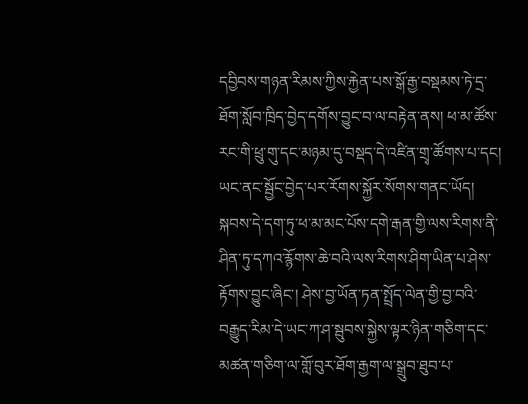དབྱིབས་གཉན་རིམས་ཀྱིས་རྐྱེན་པས་སྒོ་རྒྱ་བསྡམས་ཏེ་དྲ་ཐོག་སློབ་ཁྲིད་བྱེད་དགོས་བྱུང་བ་ལ་བརྟེན་ནས། ཕ་མ་ཚོས་རང་གི་ཕྲུ་གུ་དང་མཉམ་དུ་བསྡད་དེ་འཛིན་གྲྭ་ཚོགས་པ་དང། ཡང་ནང་སྦྱོང་བྱེད་པར་རོགས་སྐྱོར་སོགས་གནང་ཡོད། སྐབས་དེ་དག་ཏུ་ཕ་མ་མང་པོས་དགེ་རྒན་གྱི་ལས་རིགས་ནི་ཤིན་ཏུ་དཀའ་རྙོགས་ཆེ་བའི་ལས་རིགས་ཤིག་ཡིན་པ་ཤེས་རྟོགས་བྱུང་ཞིང་། ཤེས་བྱ་ཡོན་ཏན་སྤྲོད་ལེན་གྱི་བྱ་བའི་བརྒྱུད་རིམ་དེ་ཡང་ཀ་ཤ་སྦུབས་སྐྱེས་ལྟར་ཉིན་གཅིག་དང་མཚན་གཅིག་ལ་གློ་བུར་ཐོག་རྒྱག་ལ་སྒྲུབ་ཐུབ་པ་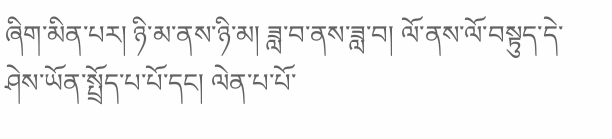ཞིག་མིན་པར། ཉི་མ་ནས་ཉི་མ། ཟླ་བ་ནས་ཟླ་བ། ལོ་ནས་ལོ་བསྟུད་དེ་ཤེས་ཡོན་སྤྲོད་པ་པོ་དང། ལེན་པ་པོ་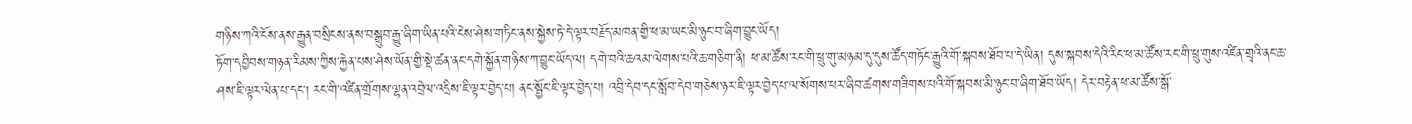གཉིས་ཀའི་ངོས་ནས་རྒྱུན་བསྲིངས་ནས་བསྒྲུབ་རྒྱུ་ཞིག་ཡིན་པའི་ངེས་ཤེས་གཏིང་ནས་སྐྱེས་ཏེ་དེ་ལྟར་བརྗོད་མཁན་གྱི་ཕ་མ་ཡང་མི་ཉུང་བ་ཞིག་བྱུང་ཡོད།
ཏོག་དབྱིབས་གཉན་རིམས་ཀྱིས་རྐྱེན་པས་ཤེས་ཡོན་གྱི་སྡེ་ཚན་ནང་དགེ་སྐྱོན་གཉིས་ཀ་བྱུང་ཡོད་ལ། དགེ་བའི་ཆའམ་ལེགས་པའི་ཆ་གཅིག་ནི། ཕ་མ་ཚོས་རང་གི་ཕྲུ་གུ་མཉམ་དུ་དུས་ཚོད་གཏོང་རྒྱུའི་གོ་སྐབས་ཐོབ་པ་དེ་ཡིན། དུས་སྐབས་དེའི་རིང་ཕ་མ་ཚོས་རང་གི་ཕྲུ་གུས་འཛིན་གྲྭའི་ནང་ཆ་ཤས་ཇི་ལྟར་ལེན་པ་དང། རང་གི་འཛིན་གྲོགས་ལྷན་འབྲེལ་འདྲིས་ཇི་ལྟར་བྱེད་པ། ནང་སྦྱོང་ཇི་ལྟར་བྱེད་པ། འབྲི་དེབ་དང་སློབ་དེབ་གཅེས་ཉར་ཇི་ལྟར་བྱེད་པ་ལ་སོགས་པར་ཞིབ་ཚགས་གཟིགས་པའི་གོ་སྐབས་མི་ཉུང་བ་ཞིག་ཐོབ་ཡོད། དེར་བརྟེན་ཕ་མ་ཚོས་སྒོ་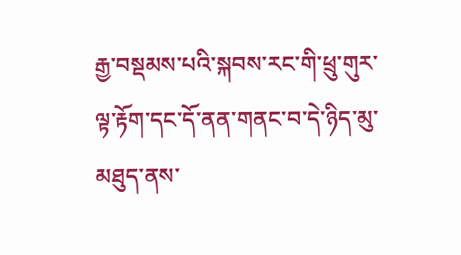རྒྱ་བསྡམས་པའི་སྐབས་རང་གི་ཕྲུ་གུར་ལྟ་རྟོག་དང་དོ་ནན་གནང་བ་དེ་ཉིད་མུ་མཐུད་ནས་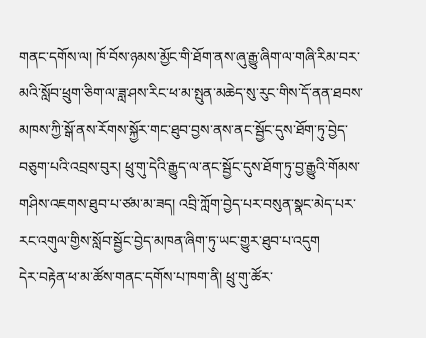གནང་དགོས་ལ། ཁོ་བོས་ཉམས་མྱོང་གི་ཐོག་ནས་ཞུ་རྒྱུ་ཞིག་ལ་གཞི་རིམ་བར་མའི་སློབ་ཕྲུག་ཅིག་ལ་ཟླ་ཤས་རིང་ཕ་མ་སྤུན་མཆེད་སུ་རུང་གིས་དོ་ནན་ཐབས་མཁས་ཀྱི་སྒོ་ནས་རོགས་སྐྱོར་གང་ཐུབ་བྱས་ནས་ནང་སྦྱོང་དུས་ཐོག་ཏུ་བྱེད་བཅུག་པའི་འབྲས་བུར། ཕྲུ་གུ་དེའི་རྒྱུད་ལ་ནང་སྦྱོང་དུས་ཐོག་ཏུ་བྱ་རྒྱུའི་གོམས་གཤིས་འཇགས་ཐུབ་པ་ཙམ་མ་ཟད། འབྲི་ཀློག་བྱེད་པར་བསུན་སྣང་མེད་པར་རང་འགུལ་གྱིས་སློབ་སྦྱོང་བྱེད་མཁན་ཞིག་ཏུ་ཡང་གྱུར་ཐུབ་པ་འདུག
དེར་བརྟེན་ཕ་མ་ཚོས་གནང་དགོས་པ་ཁག་ནི། ཕྲུ་གུ་ཚོར་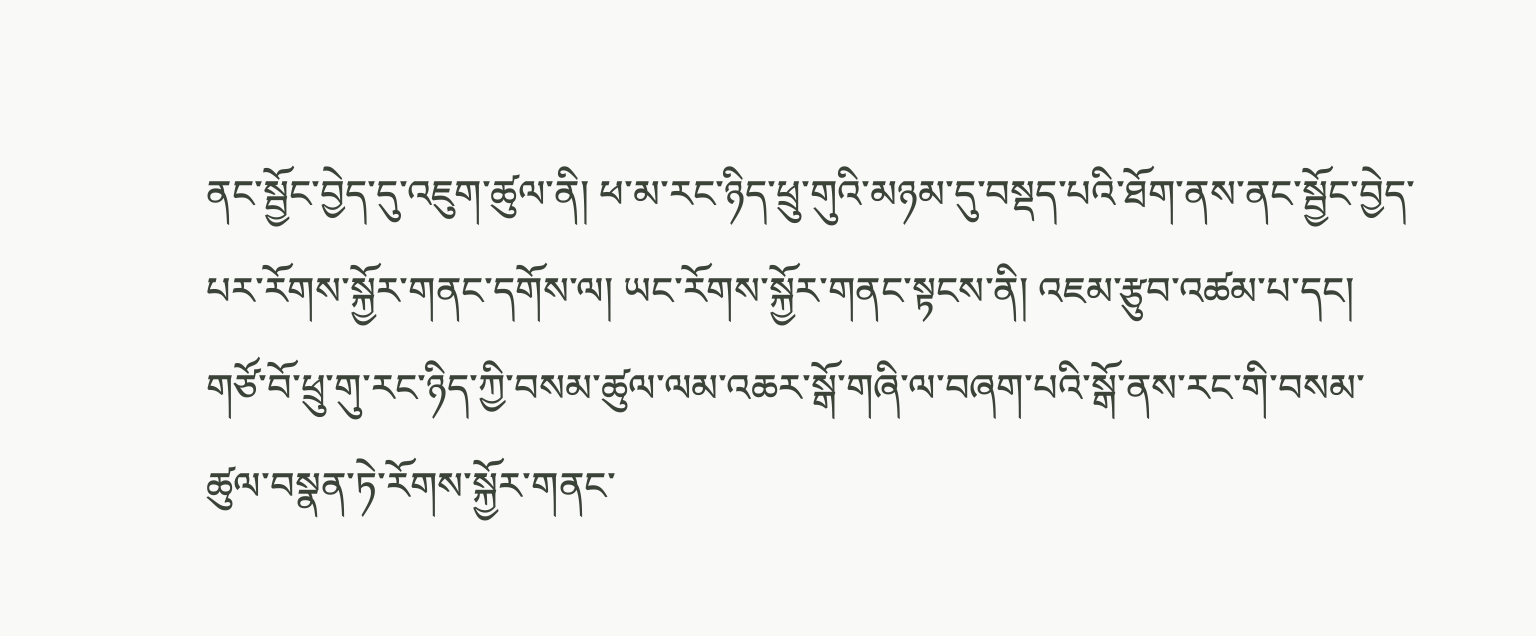ནང་སྦྱོང་བྱེད་དུ་འཇུག་ཚུལ་ནི། ཕ་མ་རང་ཉིད་ཕྲུ་གུའི་མཉམ་དུ་བསྡད་པའི་ཐོག་ནས་ནང་སྦྱོང་བྱེད་པར་རོགས་སྐྱོར་གནང་དགོས་ལ། ཡང་རོགས་སྐྱོར་གནང་སྟངས་ནི། འཇམ་རྩུབ་འཚམ་པ་དང། གཙོ་བོ་ཕྲུ་གུ་རང་ཉིད་ཀྱི་བསམ་ཚུལ་ལམ་འཆར་སྒོ་གཞི་ལ་བཞག་པའི་སྒོ་ནས་རང་གི་བསམ་ཚུལ་བསྣན་ཏེ་རོགས་སྐྱོར་གནང་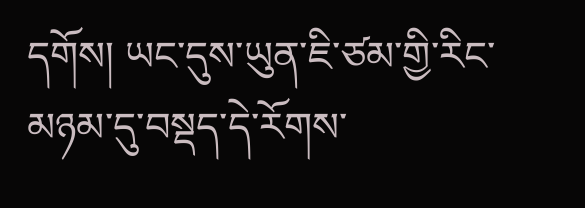དགོས། ཡང་དུས་ཡུན་ཇི་ཙམ་གྱི་རིང་མཉམ་དུ་བསྡད་དེ་རོགས་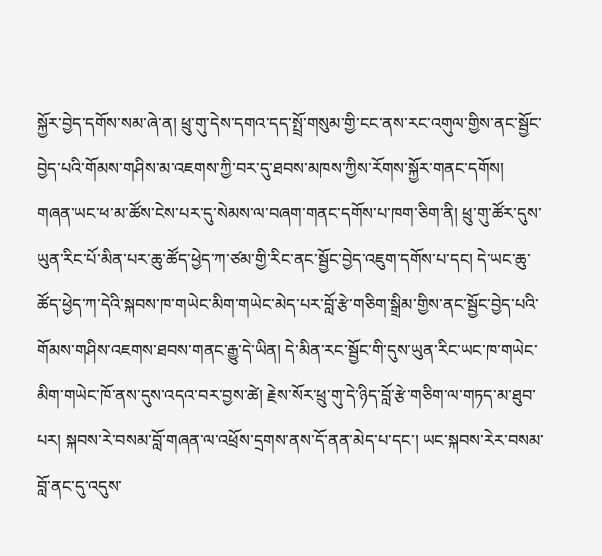སྐྱོར་བྱེད་དགོས་སམ་ཞེ་ན། ཕྲུ་གུ་དེས་དགའ་དད་སྤྲོ་གསུམ་གྱི་ངང་ནས་རང་འགུལ་གྱིས་ནང་སྦྱོང་བྱེད་པའི་གོམས་གཤིས་མ་འཇགས་ཀྱི་བར་དུ་ཐབས་མཁས་ཀྱིས་རོགས་སྐྱོར་གནང་དགོས།
གཞན་ཡང་ཕ་མ་ཚོས་ངེས་པར་དུ་སེམས་ལ་བཞག་གནང་དགོས་པ་ཁག་ཅིག་ནི། ཕྲུ་གུ་ཚོར་དུས་ཡུན་རིང་པོ་མིན་པར་ཆུ་ཚོད་ཕྱེད་ཀ་ཙམ་གྱི་རིང་ནང་སྦྱོང་བྱེད་འཇུག་དགོས་པ་དང། དེ་ཡང་ཆུ་ཚོད་ཕྱེད་ཀ་དེའི་སྐབས་ཁ་གཡེང་མིག་གཡེང་མེད་པར་བློ་རྩེ་གཅིག་སྒྲིམ་གྱིས་ནང་སྦྱོང་བྱེད་པའི་གོམས་གཤིས་འཇགས་ཐབས་གནང་རྒྱུ་དེ་ཡིན། དེ་མིན་རང་སྦྱོང་གི་དུས་ཡུན་རིང་ཡང་ཁ་གཡེང་མིག་གཡེང་ཁོ་ནས་དུས་འདའ་བར་བྱས་ཚེ། རྗེས་སོར་ཕྲུ་གུ་དེ་ཉིད་བློ་རྩེ་གཅིག་ལ་གཏད་མ་ཐུབ་པར། སྐབས་རེ་བསམ་བློ་གཞན་ལ་འཕྲོས་དྲགས་ནས་དོ་ནན་མེད་པ་དང་། ཡང་སྐབས་རེར་བསམ་བློ་ནང་དུ་འདུས་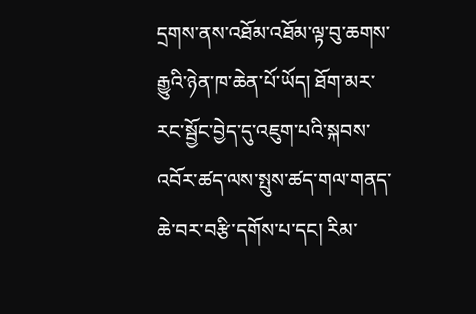དྲགས་ནས་འཐོམ་འཐོམ་ལྟ་བུ་ཆགས་རྒྱུའི་ཉེན་ཁ་ཆེན་པོ་ཡོད། ཐོག་མར་རང་སྦྱོང་བྱེད་དུ་འཇུག་པའི་སྐབས་འབོར་ཚད་ལས་སྤུས་ཚད་གལ་གནད་ཆེ་བར་བརྩི་དགོས་པ་དང། རིམ་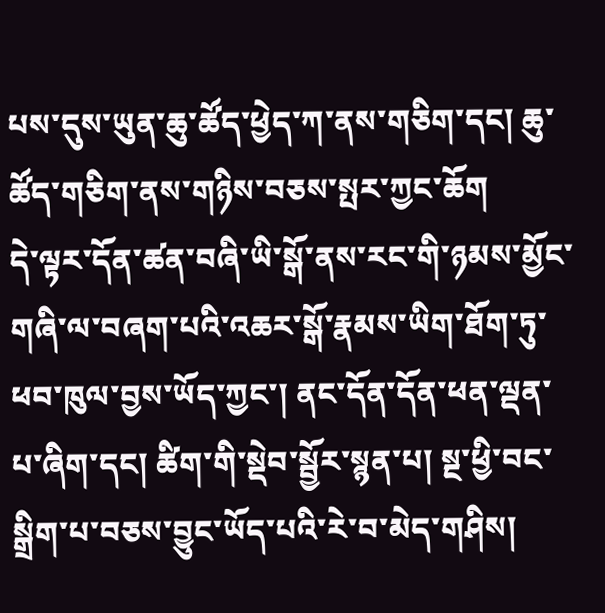པས་དུས་ཡུན་ཆུ་ཚོད་ཕྱེད་ཀ་ནས་གཅིག་དང། ཆུ་ཚོད་གཅིག་ནས་གཉིས་བཅས་སྤར་ཀྱང་ཆོག
དེ་ལྟར་དོན་ཚན་བཞི་ཡི་སྒོ་ནས་རང་གི་ཉམས་མྱོང་གཞི་ལ་བཞག་པའི་འཆར་སྒོ་རྣམས་ཡིག་ཐོག་ཏུ་ཕབ་ཁུལ་བྱས་ཡོད་ཀྱང་། ནང་དོན་དོན་ཕན་ལྡན་པ་ཞིག་དང། ཚིག་གི་སྡེབ་སྦྱོར་སྙན་པ། སྔ་ཕྱི་བང་སྒྲིག་པ་བཅས་བྱུང་ཡོད་པའི་རེ་བ་མེད་གཤིས།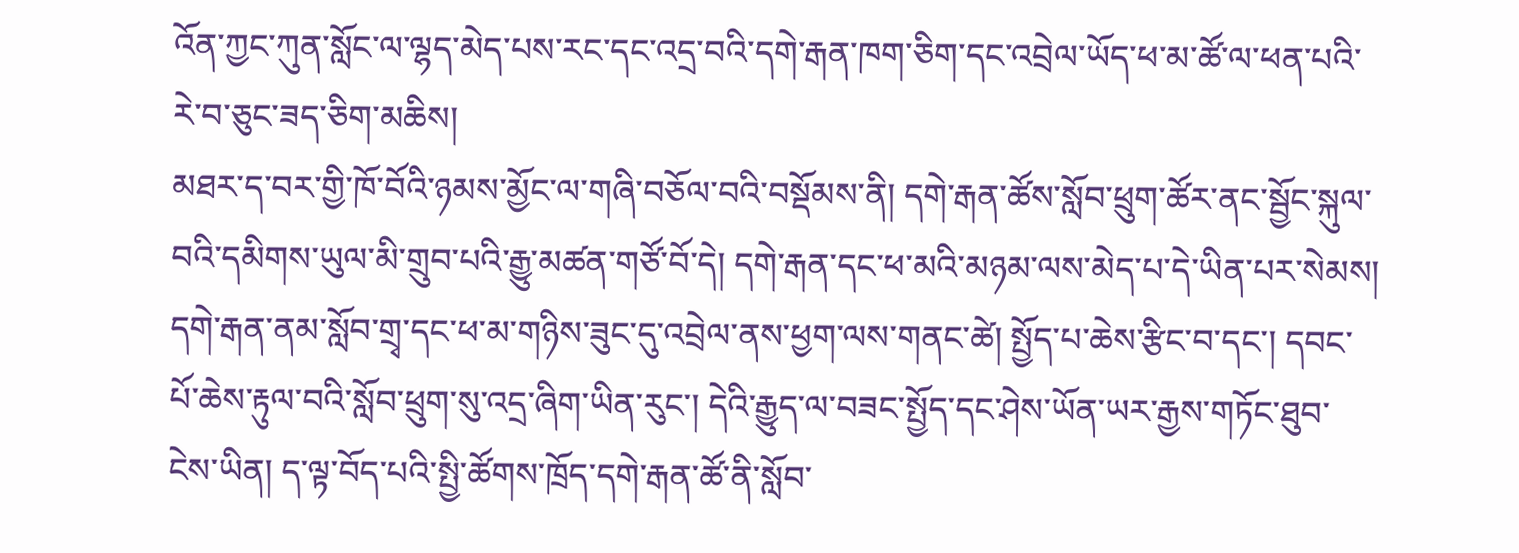འོན་ཀྱང་ཀུན་སློང་ལ་ལྷད་མེད་པས་རང་དང་འདྲ་བའི་དགེ་རྒན་ཁག་ཅིག་དང་འབྲེལ་ཡོད་ཕ་མ་ཚོ་ལ་ཕན་པའི་རེ་བ་ཅུང་ཟད་ཅིག་མཆིས།
མཐར་ད་བར་གྱི་ཁོ་བོའི་ཉམས་མྱོང་ལ་གཞི་བཅོལ་བའི་བསྡོམས་ནི། དགེ་རྒན་ཚོས་སློབ་ཕྲུག་ཚོར་ནང་སྦྱོང་སྐུལ་བའི་དམིགས་ཡུལ་མི་གྲུབ་པའི་རྒྱུ་མཚན་གཙོ་བོ་དེ། དགེ་རྒན་དང་ཕ་མའི་མཉམ་ལས་མེད་པ་དེ་ཡིན་པར་སེམས། དགེ་རྒན་ནམ་སློབ་གྲྭ་དང་ཕ་མ་གཉིས་ཟུང་དུ་འབྲེལ་ནས་ཕྱག་ལས་གནང་ཚེ། སྤྱོད་པ་ཆེས་རྩིང་བ་དང་། དབང་པོ་ཆེས་རྟུལ་བའི་སློབ་ཕྲུག་སུ་འདྲ་ཞིག་ཡིན་རུང་། དེའི་རྒྱུད་ལ་བཟང་སྤྱོད་དང་ཤེས་ཡོན་ཡར་རྒྱས་གཏོང་ཐུབ་ངེས་ཡིན། ད་ལྟ་བོད་པའི་སྤྱི་ཚོགས་ཁྲོད་དགེ་རྒན་ཚོ་ནི་སློབ་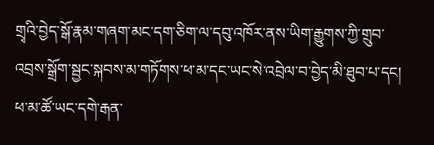གྲྭའི་བྱེད་སྒོ་རྣམ་གཞག་མང་དག་ཅིག་ལ་དབུ་འཁོར་ནས་ཡིག་རྒྱུགས་ཀྱི་གྲུབ་འབྲས་སྒྲོག་སྦྱང་སྐབས་མ་གཏོགས་ཕ་མ་དང་ཡང་སེ་འབྲེལ་བ་བྱེད་མི་ཐུབ་པ་དང། ཕ་མ་ཚོ་ཡང་དགེ་རྒན་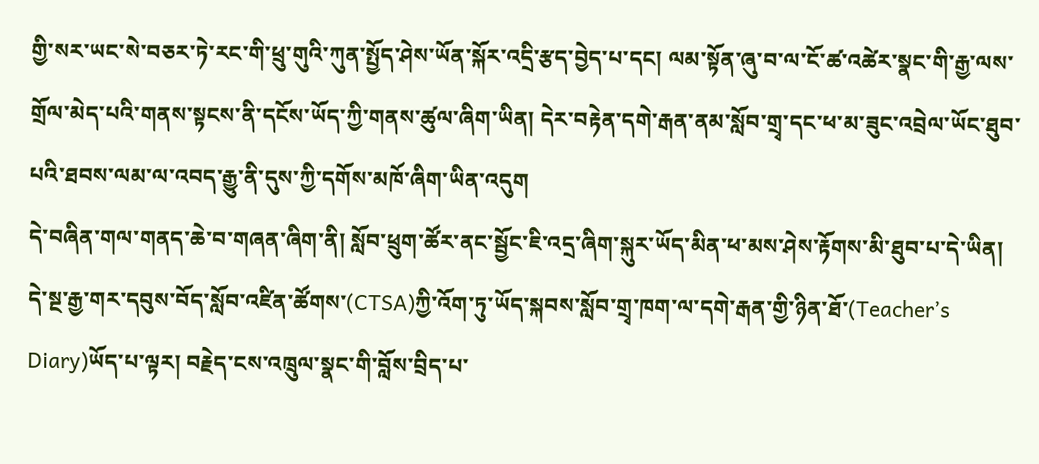གྱི་སར་ཡང་སེ་བཅར་ཏེ་རང་གི་ཕྲུ་གུའི་ཀུན་སྤྱོད་ཤེས་ཡོན་སྐོར་འདྲི་རྩད་བྱེད་པ་དང། ལམ་སྟོན་ཞུ་བ་ལ་ངོ་ཚ་འཚེར་སྣང་གི་རྒྱ་ལས་གྲོལ་མེད་པའི་གནས་སྟངས་ནི་དངོས་ཡོད་ཀྱི་གནས་ཚུལ་ཞིག་ཡིན། དེར་བརྟེན་དགེ་རྒན་ནམ་སློབ་གྲྭ་དང་ཕ་མ་ཟུང་འབྲེལ་ཡོང་ཐུབ་པའི་ཐབས་ལམ་ལ་འབད་རྒྱུ་ནི་དུས་ཀྱི་དགོས་མཁོ་ཞིག་ཡིན་འདུག
དེ་བཞིན་གལ་གནད་ཆེ་བ་གཞན་ཞིག་ནི། སློབ་ཕྲུག་ཚོར་ནང་སྦྱོང་ཇི་འདྲ་ཞིག་སྐུར་ཡོད་མིན་ཕ་མས་ཤེས་རྟོགས་མི་ཐུབ་པ་དེ་ཡིན། དེ་སྔ་རྒྱ་གར་དབུས་བོད་སློབ་འཛིན་ཚོགས་(CTSA)ཀྱི་འོག་ཏུ་ཡོད་སྐབས་སློབ་གྲྭ་ཁག་ལ་དགེ་རྒན་གྱི་ཉིན་ཐོ་(Teacher’s Diary)ཡོད་པ་ལྟར། བརྗེད་ངས་འཁྲུལ་སྣང་གི་བློས་བྲིད་པ་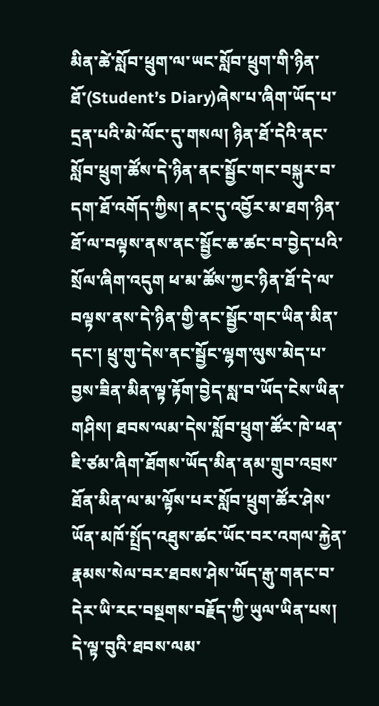མིན་ཚེ་སློབ་ཕྲུག་ལ་ཡང་སློབ་ཕྲུག་གི་ཉིན་ཐོ་(Student’s Diary)ཞེས་པ་ཞིག་ཡོད་པ་དྲན་པའི་མེ་ལོང་དུ་གསལ། ཉིན་ཐོ་དེའི་ནང་སློབ་ཕྲུག་ཚོས་དེ་ཉིན་ནང་སྦྱོང་གང་བསྐུར་བ་དག་ཐོ་འགོད་ཀྱིས། ནང་དུ་འབྱོར་མ་ཐག་ཉིན་ཐོ་ལ་བལྟས་ནས་ནང་སྦྱོང་ཆ་ཚང་བ་བྱེད་པའི་སྲོལ་ཞིག་འདུག ཕ་མ་ཚོས་ཀྱང་ཉིན་ཐོ་དེ་ལ་བལྟས་ནས་དེ་ཉིན་གྱི་ནང་སྦྱོང་གང་ཡིན་མིན་དང་། ཕྲུ་གུ་དེས་ནང་སྦྱོང་ལྷག་ལུས་མེད་པ་བྱས་ཟིན་མིན་ལྟ་རྟོག་བྱེད་སླ་བ་ཡོད་ངེས་ཡིན་གཤིས། ཐབས་ལམ་དེས་སློབ་ཕྲུག་ཚོར་ཁེ་ཕན་ཇི་ཙམ་ཞིག་ཐོགས་ཡོད་མིན་ནམ་གྲུབ་འབྲས་ཐོན་མིན་ལ་མ་ལྟོས་པར་སློབ་ཕྲུག་ཚོར་ཤེས་ཡོན་མཁོ་སྤྲོད་འཐུས་ཚང་ཡོང་བར་འགལ་རྐྱེན་རྣམས་སེལ་བར་ཐབས་ཤེས་ཡོད་རྒུ་གནང་བ་དེར་ཡི་རང་བསྔགས་བརྗོད་ཀྱི་ཡུལ་ཡིན་པས། དེ་ལྟ་བུའི་ཐབས་ལམ་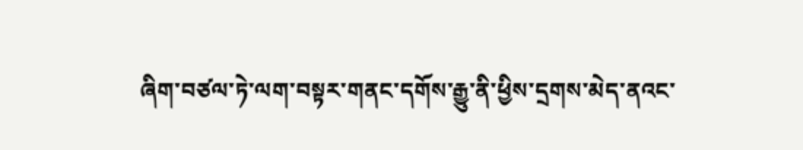ཞིག་བཙལ་ཏེ་ལག་བསྟར་གནང་དགོས་རྒྱུ་ནི་ཕྱིས་དྲགས་མེད་ནའང་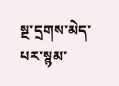སྔ་དྲགས་མེད་པར་སྙམ་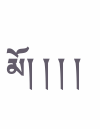མོ། ། ། །